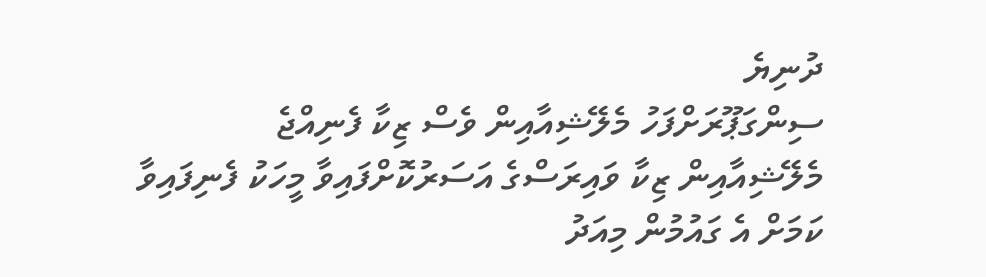ދުނިޔެ
ސިންގަޕޫރަށްފަހު މެލޭޝިއާއިން ވެސް ޒިކާ ފެނިއްޖެ
މެލޭޝިއާއިން ޒިކާ ވައިރަސްގެ އަސަރުކޮށްފައިވާ މީހަކު ފެނިފައިވާ ކަމަށް އެ ގައުމުން މިއަދު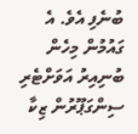ބުނެފި އެވެ. އެ ގައުމުން މިހެން ބުނިއިރު އަވަށްޓެރި ސިންގަޕޫރުން ޒިކާ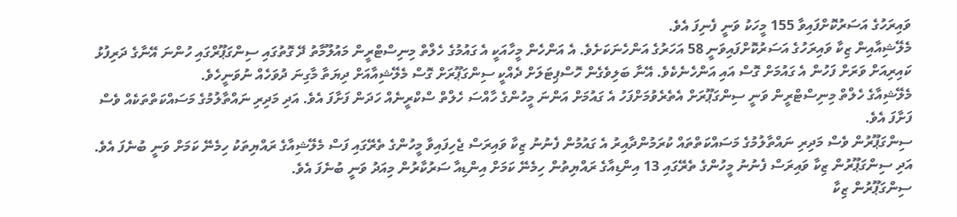ވައިރަހުގެ އަސަރުކޮށްފައިވާ 155 މީހަކު ވަނީ ފެނިފަ އެވެ.
މެލޭޝިއާއިން ޒިކާ ވައިރަހުގެ އަސަރުކޮށްފައިވަނީ 58 އަހަރުގެ އަންހެނަކަށެވެ. އެ އަންހެން މީހާއަކީ އެ ގައުމުގެ ހެލްތް މިނިސްޓްރީން މައުލޫމާތު ދޭ ގޮތުގައި ސިންގަޕޫރްގައި ހުންނަ އޭނާގެ ދަރިފުޅު ކައިރިއަށް ވަރަށް ފަހުން އެ ގައުމަށް ގޮސް އައި އަންހެނެކެވެ. އޭނާ ބަލިވެގެން ހޮސްޕިޓަލަށް ދެއްކީ ސިންގަޕޫރަށް ގޮސް މެލޭޝިއާއަށް ދިޔަތާ މާގިނަ ދުވަހެއް ނުވަނީހެވެ.
މެލޭޝިއާގެ ހެލްތް މިނިސްޓްރީން ވަނީ ސިންގަޕޫރަށް އެތެރެވުމަށްފަހު އެ ގައުމަށް އަންނަ މީހުންގެ ހާއްސަ ހެލްތް ސްކްރީނެއް ހަދަން ފަށާފަ އެވެ. އަދި މަދިރި ނައްތާލުމުގެ މަސައްކަތްތަކެއް ވެސް ފަށާފަ އެވެ.
ސިންގަޕޫރުން ވެސް މަދިރި ނައްތާލުމުގެ މަސައްކަތްތައް ކުރަމުންދާއިރު އެ ގައުމުން ފެނުނު ޒިކާ ވައިރަސް ޖެހިފައިވާ މީހުންގެ ތެރޭގައި ފަސް މެލޭޝިއާގެ ރައްޔިތަކު ހިމެނޭ ކަމަށް ވަނީ ބުނެފަ އެވެ. އަދި ސިންގަޕޫރުން ޒިކާ ވައިރަސް ފެނުނު މީހުންގެ ތެރޭގައި 13 އިންޑިއާގެ ރައްޔިތުން ހިމެނޭ ކަމަށް އިންޑިއާ ސަރުކާރުން މިއަދު ވަނީ ބުނެފަ އެވެ.
ސިންގަޕޫރުން ޒިކާ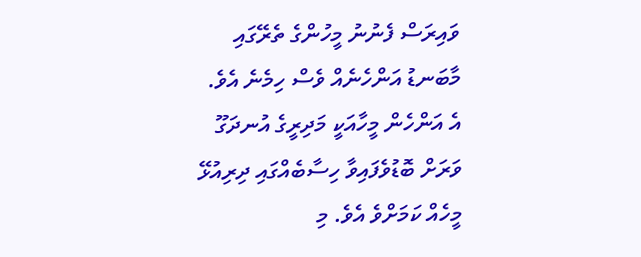ވައިރަސް ފެނުނު މީހުންގެ ތެރޭގައި މާބަނޑު އަންހެނެއް ވެސް ހިމެނެ އެވެ. އެ އަންހެން މީހާއަކީ މަދިރީގެ އުނދަގޫ ވަރަށް ބޮޑުވެފައިވާ ހިސާބެއްގައި ދިރިއުޅޭ މީހެއް ކަމަށްވެ އެވެ. މި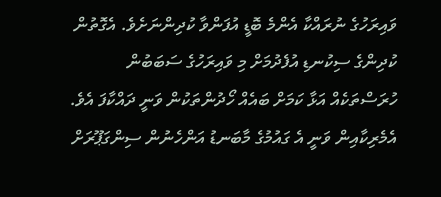ވައިރަހުގެ ނުރައްކާ އެންމެ ބޮޑީ އުފަންވާ ކުދިންނަށެވެ. އެގޮތުން ކުދިންގެ ސިކުނޑި އުފެދުމަށް މި ވައިރަހުގެ ސަބަބުން ހުރަސްތަކެއް އަޅާ ކަމަށް ބައެއް ހޯދުންތަކުން ވަނީ ދައްކާފަ އެވެ.
އެމެރިކާއިން ވަނީ އެ ގައުމުގެ މާބަނޑު އަންހެނުން ސިންގަޕޫރަށް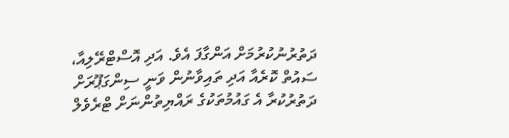ދަތުރުނުކުރުމަށް އަންގާފަ އެވެ. އަދި އޮސްޓްރޭލިއާ، ސައުތް ކޮރެއާ އަދި ތައިވާނުން ވަނީ ސިންގަޕޫރަށް ދަތުރުކުރާ އެ ގައުމުތަކުގެ ރައްޔިތުންނަށް ޓްރެވެލް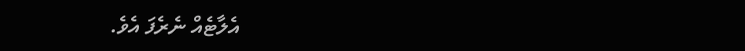އެލާޓެއް ނެރެފަ އެވެ.